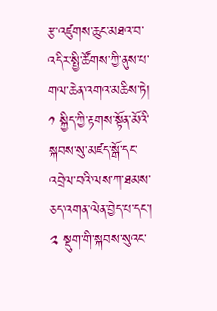རྩ་འཛུགས་ཆུང་མཐའ་བ་འདིར་སྤྱི་ཚོགས་ཀྱི་ནུས་པ་གལ་ཆེན་འགའ་མཆིས་ཏེ། ༡ སྐྱིད་ཀྱི་རྟགས་སྟོན་མོའི་སྐབས་སུ་མཛད་སྒོ་དང་འབྲེལ་བའི་ལས་ཀ་ཐམས་ཅད་འགན་ལེན་བྱེད་པ་དང་། ༢ སྡུག་གི་སྐབས་སུའང་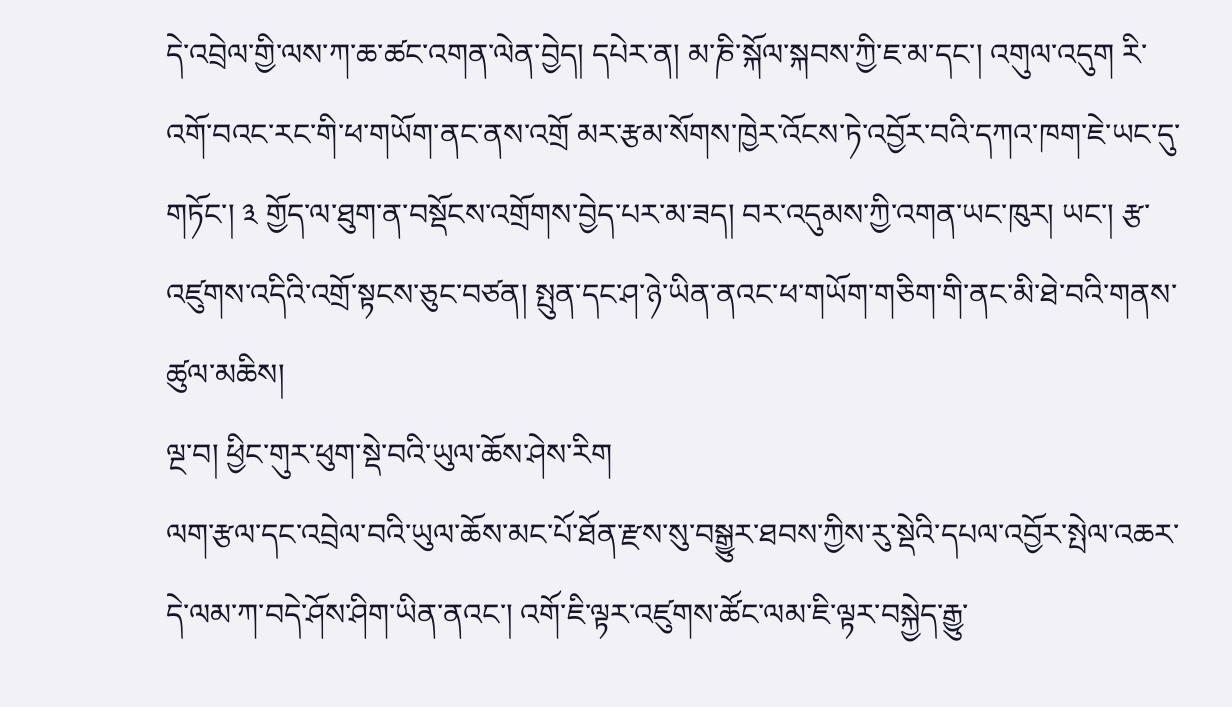དེ་འབྲེལ་གྱི་ལས་ཀ་ཆ་ཚང་འགན་ལེན་བྱེད། དཔེར་ན། མ་ཎི་སྐོལ་སྐབས་ཀྱི་ཇ་མ་དང་། འགུལ་འདུག རི་འགོ་བའང་རང་གི་ཕ་གཡོག་ནང་ནས་འགྲོ མར་རྩམ་སོགས་ཁྱེར་འོངས་ཏེ་འབྱོར་བའི་དཀའ་ཁག་ཇེ་ཡང་དུ་གཏོང་། ༣ གྱོད་ལ་ཐུག་ན་བསྡོངས་འགྲོགས་བྱེད་པར་མ་ཟད། བར་འདུམས་ཀྱི་འགན་ཡང་ཁུར། ཡང་། རྩ་འཛུགས་འདིའི་འགྲོ་སྟངས་ཅུང་བཙན། སྤུན་དང་ཤ་ཉེ་ཡིན་ནའང་ཕ་གཡོག་གཅིག་གི་ནང་མི་ཐེ་བའི་གནས་ཚུལ་མཆིས།
ལྔ་བ། ཕྱིང་གུར་ཕུག་སྡེ་བའི་ཡུལ་ཆོས་ཤེས་རིག
ལག་རྩལ་དང་འབྲེལ་བའི་ཡུལ་ཆོས་མང་པོ་ཐོན་རྫས་སུ་བསྒྱུར་ཐབས་ཀྱིས་རུ་སྡེའི་དཔལ་འབྱོར་སྤེལ་འཆར་དེ་ལམ་ཀ་བདེ་ཤོས་ཤིག་ཡིན་ནའང་། འགོ་ཇི་ལྟར་འཛུགས་ཚོང་ལམ་ཇི་ལྟར་བསྐྱེད་རྒྱུ་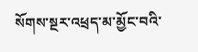སོགས་སྔར་འཕྲད་མ་མྱོང་བའི་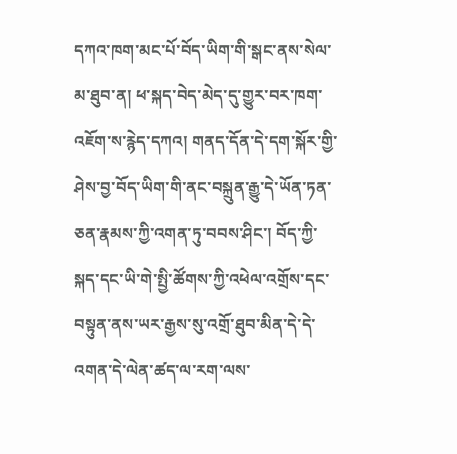དཀའ་ཁག་མང་པོ་བོད་ཡིག་གི་སྒང་ནས་སེལ་མ་ཐུབ་ན། ཕ་སྐད་བེད་མེད་དུ་གྱུར་བར་ཁག་འཇོག་ས་རྙེད་དཀའ། གནད་དོན་དེ་དག་སྐོར་གྱི་ཤེས་བྱ་བོད་ཡིག་གི་ནང་བསྐྲུན་རྒྱུ་དེ་ཡོན་ཏན་ཅན་རྣམས་ཀྱི་འགན་ཏུ་བབས་ཤིང་། བོད་ཀྱི་སྐད་དང་ཡི་གེ་སྤྱི་ཚོགས་ཀྱི་འཕེལ་འགྲོས་དང་བསྟུན་ནས་ཡར་རྒྱས་སུ་འགྲོ་ཐུབ་མིན་དེ་དེ་འགན་དེ་ལེན་ཚད་ལ་རག་ལས་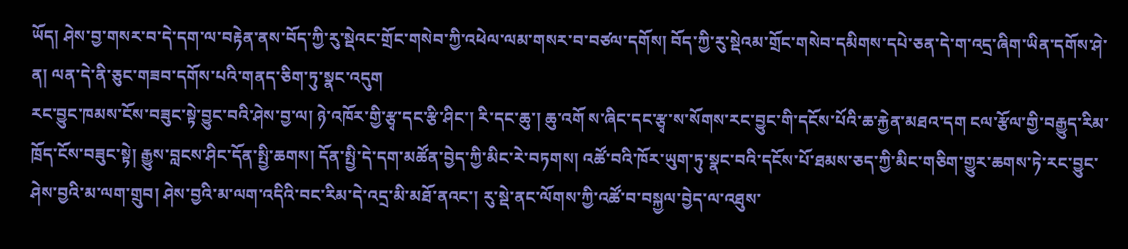ཡོད། ཤེས་བྱ་གསར་བ་དེ་དག་ལ་བརྟེན་ནས་བོད་ཀྱི་རུ་སྡེའང་གྲོང་གསེབ་ཀྱི་འཕེལ་ལམ་གསར་བ་བཙལ་དགོས། བོད་ཀྱི་རུ་སྡེའམ་གྲོང་གསེབ་དམིགས་དཔེ་ཅན་དེ་ག་འདྲ་ཞིག་ཡིན་དགོས་ཤེ་ན། ལན་དེ་ནི་ཅུང་གཟབ་དགོས་པའི་གནད་ཅིག་ཏུ་སྣང་འདུག
རང་བྱུང་ཁམས་ངོས་བཟུང་སྟེ་བྱུང་བའི་ཤེས་བྱ་ལ། ཉེ་འཁོར་གྱི་རྩྭ་དང་རྩི་ཤིང་། རི་དང་ཆུ་། ཆུ་འགོ ས་ཞིང་དང་རྩྭ་ས་སོགས་རང་བྱུང་གི་དངོས་པོའི་ཆ་རྐྱེན་མཐའ་དག ངལ་རྩོལ་གྱི་བརྒྱུད་རིམ་ཁྲོད་ངོས་བཟུང་སྟེ། རྒྱུས་བླངས་ཤིང་དོན་སྤྱི་ཆགས། དོན་སྤྱི་དེ་དག་མཚོན་བྱེད་ཀྱི་མིང་རེ་བཏགས། འཚོ་བའི་ཁོར་ཡུག་ཏུ་སྣང་བའི་དངོས་པོ་ཐམས་ཅད་ཀྱི་མིང་གཅིག་གྱུར་ཆགས་ཏེ་རང་བྱུང་ཤེས་བྱའི་མ་ལག་གྲུབ། ཤེས་བྱའི་མ་ལག་འདིའི་བང་རིམ་དེ་འདྲ་མི་མཐོ་ནའང་། རུ་སྡེ་ནང་ལོགས་ཀྱི་འཚོ་བ་བསྐྱལ་བྱེད་ལ་འཐུས་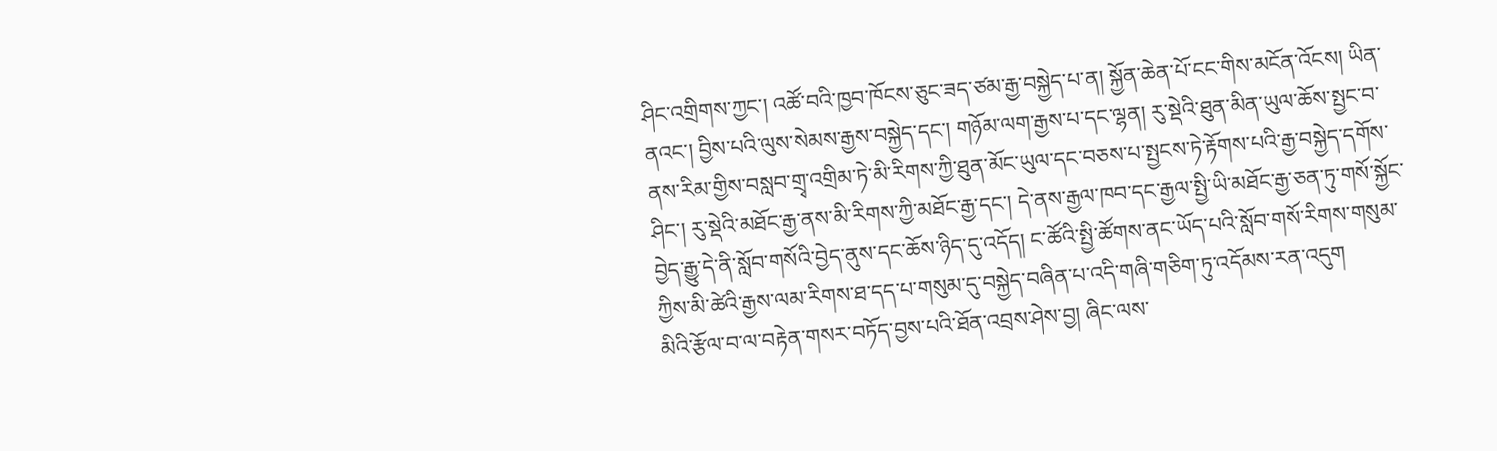ཤིང་འགྲིགས་ཀྱང་། འཚོ་བའི་ཁྱབ་ཁོངས་ཅུང་ཟད་ཙམ་རྒྱ་བསྐྱེད་པ་ན། སྐྱོན་ཆེན་པོ་ངང་གིས་མངོན་འོངས། ཡིན་ནའང་། བྱིས་པའི་ལུས་སེམས་རྒྱས་བསྐྱེད་དང་། གཉོམ་ལག་རྒྱས་པ་དང་ལྷན། རུ་སྡེའི་ཐུན་མིན་ཡུལ་ཆོས་སྤྱང་བ་ནས་རིམ་གྱིས་བསླབ་གྲྭ་འགྲིམ་ཏེ་མི་རིགས་ཀྱི་ཐུན་མོང་ཡུལ་དང་བཅས་པ་སྤྱངས་ཏེ་རྟོགས་པའི་རྒྱ་བསྐྱེད་དགོས་ཤིང་། རུ་སྡེའི་མཐོང་རྒྱ་ནས་མི་རིགས་ཀྱི་མཐོང་རྒྱ་དང་། དེ་ནས་རྒྱལ་ཁབ་དང་རྒྱལ་སྤྱི་ཡི་མཐོང་རྒྱ་ཅན་ཏུ་གསོ་སྐྱོང་བྱེད་རྒྱུ་དེ་ནི་སློབ་གསོའི་བྱེད་ནུས་དང་ཆོས་ཉིད་དུ་འདོད། ང་ཚོའི་སྤྱི་ཚོགས་ནང་ཡོད་པའི་སློབ་གསོ་རིགས་གསུམ་ཀྱིས་མི་ཚེའི་རྒྱས་ལམ་རིགས་ཐ་དད་པ་གསུམ་དུ་བསྐྱེད་བཞིན་པ་འདི་གཞི་གཅིག་ཏུ་འདོམས་རན་འདུག
མིའི་རྩོལ་བ་ལ་བརྟེན་གསར་བཏོད་བྱས་པའི་ཐོན་འབྲས་ཤེས་བྱ། ཞིང་ལས་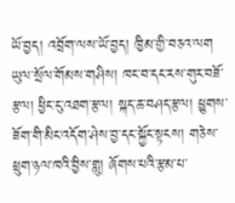ཡོ་བྱད། འབྲོག་ལས་ཡོ་བྱད། ཁྱིམ་གྱི་བཅའ་ལག ཡུལ་སྲོལ་གོམས་གཤིས། ཁང་བ་དང་རས་གུར་བཟོ་རྩལ། ཕྱིང་ངུ་འཐག་རྩལ། སྐད་ཆ་བཤད་རྩལ། ཕྱུགས་ཟོག་གི་མིང་འདོག་ཤེས་བྱ་དང་སྐྱོང་སྟངས། གཅེས་ཕྲུག་ཉལ་ཁའི་བྱིས་གླུ། ཞོགས་པའི་རྩམ་པ་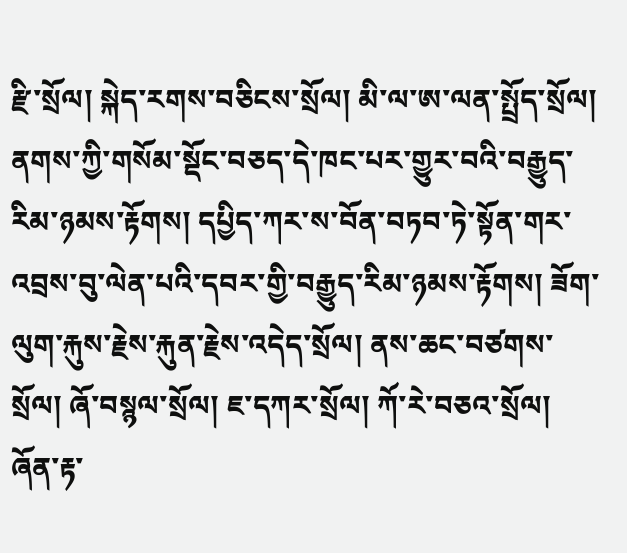རྫི་སྲོལ། སྐེད་རགས་བཅིངས་སྲོལ། མི་ལ་ཨ་ལན་སྤྲོད་སྲོལ། ནགས་ཀྱི་གསོམ་སྡོང་བཅད་དེ་ཁང་པར་གྱུར་བའི་བརྒྱུད་རིམ་ཉམས་རྟོགས། དཔྱིད་ཀར་ས་བོན་བཏབ་ཏེ་སྟོན་གར་འབྲས་བུ་ལེན་པའི་དབར་གྱི་བརྒྱུད་རིམ་ཉམས་རྟོགས། ཟོག་ལུག་རྐུས་རྗེས་རྐུན་རྗེས་འདེད་སྲོལ། ནས་ཆང་བཙགས་སྲོལ། ཞོ་བསྙལ་སྲོལ། ཇ་དཀར་སྲོལ། ཀོ་རེ་བཅའ་སྲོལ། ཞོན་རྟ་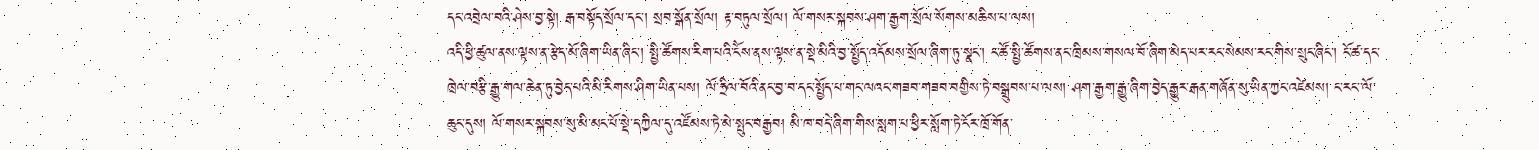དང་འབྲེལ་བའི་ཤེས་བྱ་སྟེ། རྒ་བསྟོད་སྲོལ་དང་། སྲབ་སྒོན་སྲོལ། རྟ་བཏུལ་སྲོལ། ལོ་གསར་སྐབས་ཤག་རྒྱག་སྲོལ་སོགས་མཆིས་པ་ལས།
འདི་ཕྱི་ཚུལ་ནས་ལྟས་ན་རྩེད་མོ་ཞིག་ཡིན་ཞིང་། སྤྱི་ཚོགས་རིག་པའི་ངོེས་ནས་ལྟས་ན་སྡེ་མིའི་བྱ་སྤྱོད་འདོམས་སྲོལ་ཞིག་ཏུ་སྣང་། ང་ཚོ་སྤྱི་ཚོགས་ནང་ཁྲིམས་གསལ་བོ་ཞིག་མེད་པར་རང་སེམས་རང་གིས་སྲུང་ཞིང་། ངོ་ཚ་དང་ཁྲེལ་བརྩི་རྒྱུ་གལ་ཆེན་ཏུ་བྱེད་པའི་མི་རིགས་ཤིག་ཡིན་པས། ལོ་ཧྲིལ་བོའི་ནང་བྱ་བ་དང་སྤྱོད་པ་གང་ལའང་གཟབ་གཟབ་བགྱིས་ཏེ་བསྒྲུབས་པ་ལས། ཤག་རྒྱག་རྒྱུ་ཞིག་བྱེད་རྒྱུར་རྒན་གཞོན་སུ་ཡིན་ཀྱང་འཛེམས། ང་རང་་ལོ་ཆུང་དུས། ལོ་གསར་སྐབས་སུ་མི་མང་པོ་སྡེ་དཀྱིལ་དུ་འཛོམས་ཏེ་མེ་སྤུང་བརྒྱབ། མི་ཁ་བདེ་ཞིག་གིས་སླག་པ་ཕྱིར་སློག་ཏེ་ངོར་ཁྲོ་གོན་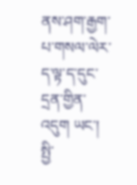ནས་ཤག་རྒྱག་པ་གསལ་ལེར་ད་ལྟ་ད་དུང་དྲན་གྱིན་འདུག ཡང་། སྤྱི་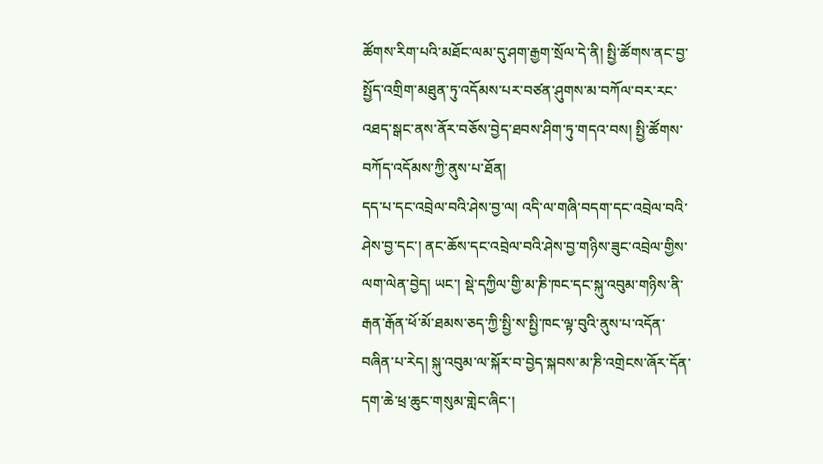ཚོགས་རིག་པའི་མཐོང་ལམ་དུ་ཤག་རྒྱག་སྲོལ་དེ་ནི། སྤྱི་ཚོགས་ནང་བྱ་སྤྱོད་འགྲིག་མཐུན་ཏུ་འདོམས་པར་བཙན་ཤུགས་མ་བཀོལ་བར་རང་འཐད་སྒང་ནས་ནོར་བཅོས་བྱེད་ཐབས་ཤིག་ཏུ་གདའ་བས། སྤྱི་ཚོགས་བཀོད་འདོམས་ཀྱི་ནུས་པ་ཐོན།
དད་པ་དང་འབྲེལ་བའི་ཤེས་བྱ་ལ། འདི་ལ་གཞི་བདག་དང་འབྲེལ་བའི་ཤེས་བྱ་དང་། ནང་ཆོས་དང་འབྲེལ་བའི་ཤེས་བྱ་གཉིས་ཟུང་འབྲེལ་གྱིས་ལག་ལེན་བྱེད། ཡང་། སྡེ་དཀྱིལ་གྱི་མ་ཎི་ཁང་དང་སྐུ་འབུམ་གཉིས་ནི་རྒན་རྒོན་ཕོ་མོ་ཐམས་ཅད་ཀྱི་སྤྱི་ས་སྤྱི་ཁང་ལྟ་བུའི་ནུས་པ་འདོན་བཞིན་པ་རེད། སྐུ་འབུམ་ལ་སྐོར་བ་བྱེད་སྐབས་མ་ཎི་འགྲེངས་ཞོར་དོན་དག་ཆེ་ཕྲ་ཆུང་གསུམ་གླེང་ཞིང་།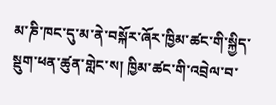མ་ཎི་ཁང་དུ་མ་ནེ་བསྐོར་ཞོར་ཁྱིམ་ཚང་གི་སྐྱིད་སྡུག་ཕན་ཚུན་གླེང་ས། ཁྱིམ་ཚང་གི་འབྲེལ་བ་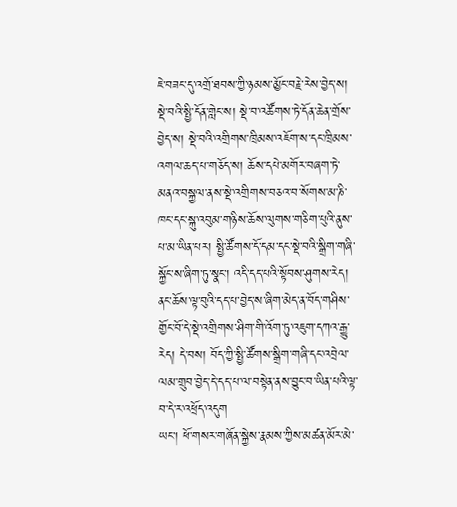ཇེ་བཟང་དུ་འགྲོ་ཐབས་ཀྱི་ཉམས་མྱོང་བརྗེ་རེས་བྱེད་ས། སྡེ་བའི་སྤྱི་དོན་གླེང་ས། སྡེ་བ་འཚོགས་ཏེ་དོན་ཆེན་གྲོས་བྱེད་ས། སྡེ་བའི་འགྲིགས་ཁྲིམས་འཇོག་ས་དང་ཁྲིམས་འགལ་ཆད་པ་གཅོད་ས། ཆོས་དཔེ་མགོར་བཞག་ཏེ་མནའ་བསྐྱལ་ནས་སྡེ་འགྲིགས་བཅའ་བ་སོགས་མ་ཎི་ཁང་དང་སྐུ་འབུམ་གཉིས་ཆོས་ལུགས་གཅིག་པུའི་ནུས་པ་མ་ཡིན་པར། སྤྱི་ཚོགས་དོ་དམ་དང་སྡེ་བའི་སྒྲིག་གཞི་སྐྱོང་ས་ཞིག་ཏུ་སྣང་། འདི་དད་པའི་སྟོབས་ཤུགས་རེད། ནང་ཆོས་ལྟ་བུའི་དད་པ་བྱེད་ས་ཞིག་མེད་ན་བོད་གཤིས་གྱོང་བོ་དེ་སྡེ་འགྲིགས་ཤིག་གི་འོག་ཏུ་འཇུག་དཀའ་རྒྱུ་རེད། དེ་བས། བོད་ཀྱི་སྤྱི་ཚོགས་སྒྲིག་གཞི་དང་འབྲེལ་ལམ་གྲུབ་བྱེད་དེ་དད་པ་ལ་བསྟེན་ནས་བྱུང་བ་ཡིན་པའི་ལྟ་བ་དེ་ར་འཕྲོད་འདུག
ཡང་། ཕོ་གསར་གཞོན་སྐྱེས་རྣམས་ཀྱིས་མཚན་མོར་མེ་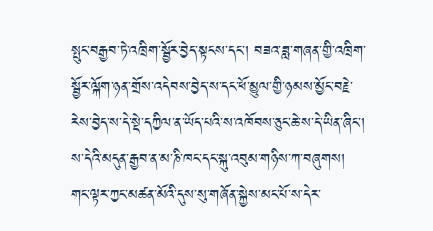སྤུང་བརྒྱབ་ཏེ་འཁྲིག་སྦྱོར་བྱེད་སྟངས་དང་། བཟའ་ཟླ་གཞན་གྱི་འཁྲིག་སྦྱོར་ལྐོག་ཉན་གྲོས་འདེབས་བྱེད་ས་དང་ཕོ་མྱུལ་གྱི་ཉམས་མྱོང་བརྗེ་རེས་བྱེད་ས་དེ་སྡེ་དཀྱིལ་ན་ཡོད་པའི་ས་འཁོབས་ཅུང་ཆེ་ས་དེ་ཡིན་ཞིང་། ས་དེའི་མདུན་རྒྱབ་ན་མ་ཎི་ཁང་དང་སྐུ་འབུམ་གཉིས་ཀ་བཞུགས། གང་ལྟར་ཀྱང་མཚན་མོའི་དུས་སུ་གཞོན་སྐྱེས་མང་པོ་ས་དེར་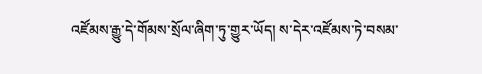འཛོམས་རྒྱུ་དེ་གོམས་སྲོལ་ཞིག་ཏུ་གྱུར་ཡོད། ས་དེར་འཛོམས་ཏེ་བསམ་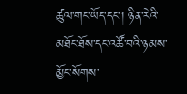ཚུལ་གང་ཡོད་དང་། ཉིན་རེའི་མཐོང་ཐོས་དང་འཚོ་བའི་ཉམས་མྱོང་སོགས་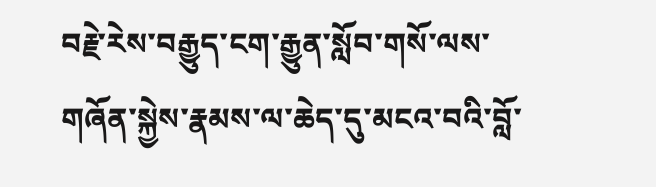བརྗེ་རེས་བརྒྱུད་ངག་རྒྱུན་སློབ་གསོ་ལས་གཞོན་སྐྱེས་རྣམས་ལ་ཆེད་དུ་མངའ་བའི་བློ་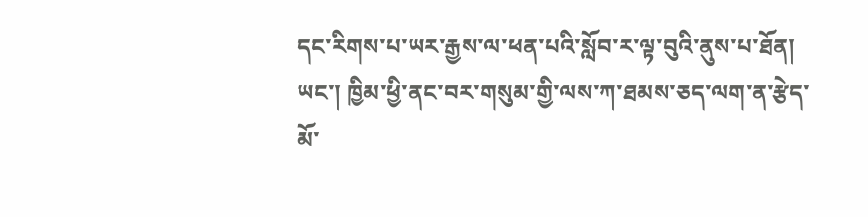དང་རིགས་པ་ཡར་རྒྱས་ལ་ཕན་པའི་སློབ་ར་ལྟ་བུའི་ནུས་པ་ཐོན།
ཡང་། ཁྱིམ་ཕྱི་ནང་བར་གསུམ་གྱི་ལས་ཀ་ཐམས་ཅད་ལག་ན་རྩེད་མོ་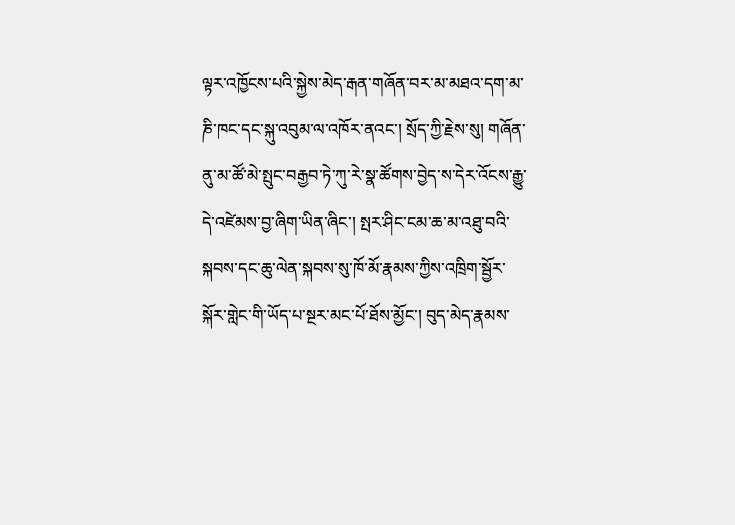ལྟར་འཁྱོངས་པའི་སྐྱེས་མེད་རྒན་གཞོན་བར་མ་མཐའ་དག་མ་ཎི་ཁང་དང་སྐུ་འབུམ་ལ་འཁོར་ནའང་། སྲོད་ཀྱི་རྗེས་སུ། གཞོན་ནུ་མ་ཚོ་མེ་སྤུང་བརྒྱབ་ཏེ་ཀུ་རེ་སྣ་ཚོགས་བྱེད་ས་དེར་འོངས་རྒྱུ་དེ་འཛེམས་བྱ་ཞིག་ཡིན་ཞིང་། སྤར་ཤིང་ངམ་ཆ་མ་འཐུ་བའི་སྐབས་དང་ཆུ་ལེན་སྐབས་སུ་ཁོ་མོ་རྣམས་ཀྱིས་འཁྲིག་སྦྱོར་སྐོར་གླེང་གི་ཡོད་པ་སྔར་མང་པོ་ཐོས་མྱོང་། བུད་མེད་རྣམས་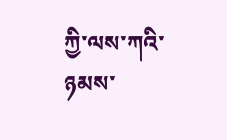ཀྱི་ལས་ཀའི་ཉམས་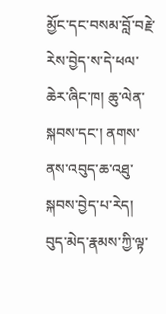མྱོང་དང་བསམ་བློ་བརྗེ་རེས་བྱེད་ས་དེ་ཕལ་ཆེར་ཞིང་ཁ། ཆུ་ལེན་སྐབས་དང་། ནགས་ནས་འབུད་ཆ་འཐུ་སྐབས་བྱེད་པ་རེད། བུད་མེད་རྣམས་ཀྱི་ལྟ་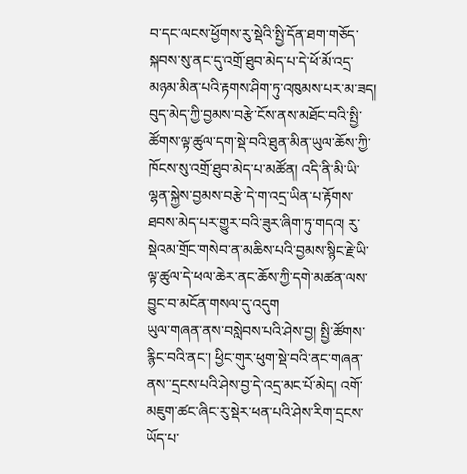བ་དང་ལངས་ཕྱོགས་རུ་སྡེའི་སྤྱི་དོན་ཐག་གཅོད་སྐབས་སུ་ནང་དུ་འགྲོ་ཐུབ་མེད་པ་དེ་ཕོ་མོ་འདྲ་མཉམ་མིན་པའི་རྟགས་ཤིག་ཏུ་འཁུམས་པར་མ་ཟད། བུད་མེད་ཀྱི་བྱམས་བརྩེ་ངོས་ནས་མཐོང་བའི་སྤྱི་ཚོགས་ལྟ་ཚུལ་དག་སྡེ་བའི་ཐུན་མིན་ཡུལ་ཆོས་ཀྱི་ཁོངས་སུ་འགྲོ་ཐུབ་མེད་པ་མཚོན། འདི་ནི་མི་ཡི་ལྷན་སྐྱེས་བྱམས་བརྩེ་དེ་ག་འདྲ་ཡིན་པ་རྟོགས་ཐབས་མེད་པར་གྱུར་བའི་ཟུར་ཞིག་ཏུ་གདའ། རུ་སྡེའམ་གྲོང་གསེབ་ན་མཆིས་པའི་བྱམས་སྙིང་རྗེ་ཡི་ལྟ་ཚུལ་དེ་ཕལ་ཆེར་ནང་ཆོས་ཀྱི་དགེ་མཚན་ལས་བྱུང་བ་མངོན་གསལ་དུ་འདུག
ཡུལ་གཞན་ནས་བསླེབས་པའི་ཤེས་བྱ། སྤྱི་ཚོགས་རྙིང་བའི་ནང་། ཕྱིང་གུར་ཕུག་སྡེ་བའི་ནང་གཞན་ནས་་དྲངས་པའི་ཤེས་བྱ་དེ་འདྲ་མང་པོ་མེད། འགོ་མཇུག་ཚང་ཞིང་རུ་སྡེར་ཕན་པའི་ཤེས་རིག་དྲངས་ཡོད་པ་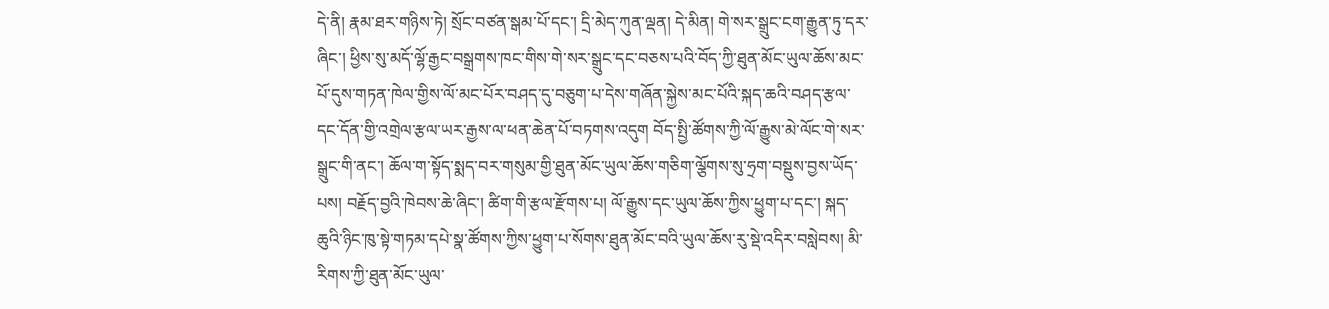དེ་ནི། རྣམ་ཐར་གཉིས་ཏེ། སྲོང་བཙན་སྒམ་པོ་དང་། དྲི་མེད་ཀུན་ལྡན། དེ་མིན། གེ་སར་སྒྲུང་ངག་རྒྱུན་ཏུ་དར་ཞིང་། ཕྱིས་སུ་མདོ་ལྷོ་རྒྱང་བསྒྲགས་ཁང་གིས་གེ་སར་སྒྲུང་དང་བཅས་པའི་བོད་ཀྱི་ཐུན་མོང་ཡུལ་ཆོས་མང་པོ་དུས་གཏན་ཁེལ་གྱིས་ལོ་མང་པོར་བཤད་དུ་བཅུག་པ་དེས་གཞོན་སྐྱེས་མང་པོའི་སྐད་ཆའི་བཤད་རྩལ་དང་དོན་གྱི་འགྲེལ་རྩལ་ཡར་རྒྱས་ལ་ཕན་ཆེན་པོ་བཏགས་འདུག བོད་སྤྱི་ཚོགས་ཀྱི་ལོ་རྒྱུས་མེ་ལོང་གེ་སར་སྒྲུང་གི་ནང་། ཆོལ་ག་སྟོད་སྨད་བར་གསུམ་གྱི་ཐུན་མོང་ཡུལ་ཆོས་གཅིག་ལྕོགས་སུ་ཧྲག་བསྡུས་བྱས་ཡོད་པས། བརྗོད་བྱའི་ཁེབས་ཆེ་ཞིང་། ཚིག་གི་རྩལ་རྫོགས་པ། ལོ་རྒྱུས་དང་ཡུལ་ཆོས་ཀྱིས་ཕྱུག་པ་དང་། སྐད་ཆུའི་ཉིང་ཁུ་སྟེ་གཏམ་དཔེ་སྣ་ཚོགས་ཀྱིས་ཕྱུག་པ་སོགས་ཐུན་མོང་བའི་ཡུལ་ཆོས་རུ་སྡེ་འདིར་བསླེབས། མི་རིགས་ཀྱི་ཐུན་མོང་ཡུལ་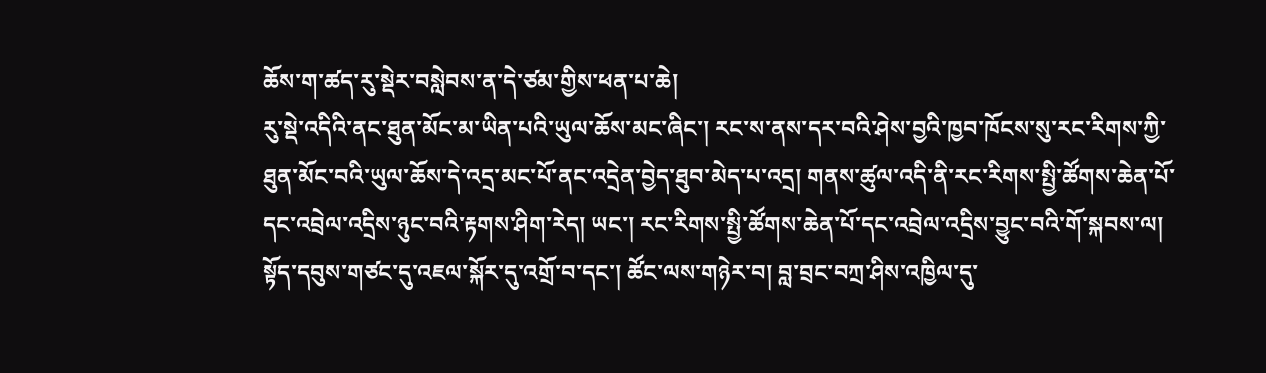ཆོས་ག་ཚད་རུ་སྡེར་བསླེབས་ན་དེ་ཙམ་གྱིས་ཕན་པ་ཆེ།
རུ་སྡེ་འདིའི་ནང་ཐུན་མོང་མ་ཡིན་པའི་ཡུལ་ཆོས་མང་ཞིང་། རང་ས་ནས་དར་བའི་ཤེས་བྱའི་ཁྱབ་ཁོངས་སུ་རང་རིགས་ཀྱི་ཐུན་མོང་བའི་ཡུལ་ཆོས་དེ་འདྲ་མང་པོ་ནང་འདྲེན་བྱེད་ཐུབ་མེད་པ་འདྲ། གནས་ཚུལ་འདི་ནི་རང་རིགས་སྤྱི་ཚོགས་ཆེན་པོ་དང་འབྲེལ་འདྲིས་ཉུང་བའི་རྟགས་ཤིག་རེད། ཡང་། རང་རིགས་སྤྱི་ཚོགས་ཆེན་པོ་དང་འབྲེལ་འདྲིས་བྱུང་བའི་གོ་སྐབས་ལ། སྟོད་དབུས་གཙང་དུ་འཇལ་སྐོར་དུ་འགྲོ་བ་དང་། ཚོང་ལས་གཉེར་བ། བླ་བྲང་བཀྲ་ཤིས་འཁྱིལ་དུ་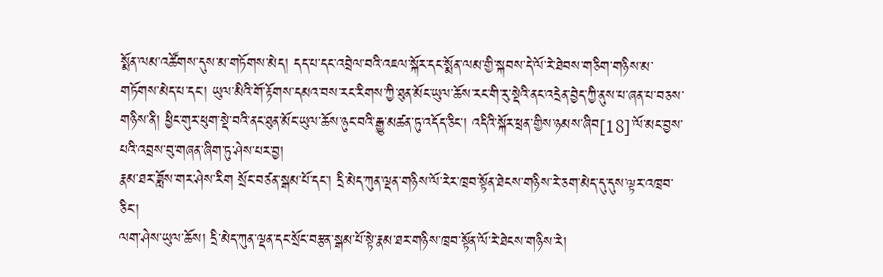སྨོན་ལམ་འཚོགས་དུས་མ་གཏོགས་མེད། དད་པ་དང་འབྲེལ་བའི་འཇལ་སྐོར་དང་སྨོན་ལམ་གྱི་སྐབས་དེ་ལོ་རེ་ཐེབས་གཅིག་གཉིས་མ་གཏོགས་མེད་པ་དང་། ཡུལ་མིའི་གོ་རྟོགས་དམའ་བས་རང་རིགས་ཀྱི་ཐུན་མོང་ཡུལ་ཆོས་རང་གི་རུ་སྡེའི་ནང་འདྲེན་བྱེད་ཀྱི་ནུས་པ་ཞན་པ་བཅས་གཉིས་ནི། ཕྱིང་གུར་ཕུག་སྡེ་བའི་ནང་ཐུན་མོང་ཡུལ་ཆོས་ཉུང་བའི་རྒྱུ་མཚན་ཏུ་འདོད་ཅིང་། འདིའི་སྐོར་ཕྲན་གྱིས་ཉམས་ཞིབ[18]་ལོ་མང་བྱས་པའི་འབྲས་བུ་གཞན་ཞིག་ཏུ་ཤེས་པར་བྱ།
རྣམ་ཐར་ཟློས་གར་ཤེས་རིག སྲོང་བཙན་སྒམ་པོ་དང་། དྲི་མེད་ཀུན་ལྡན་གཉིས་ལོ་རེར་ཁྲབ་སྟོན་ཐེངས་གཉིས་རེ་ཅག་མེད་དུ་དུས་ལྟར་འཁྲབ་ཅིང་།
ལག་ཤེས་ཡུལ་ཆོས། དྲི་མེད་ཀུན་ལྡན་དང་སྲོང་བརྩན་སྒམ་པོ་སྟེ་རྣམ་ཐར་གཉིས་ཁྲབ་སྟོན་ལོ་རེ་ཐེངས་གཉིས་རེ།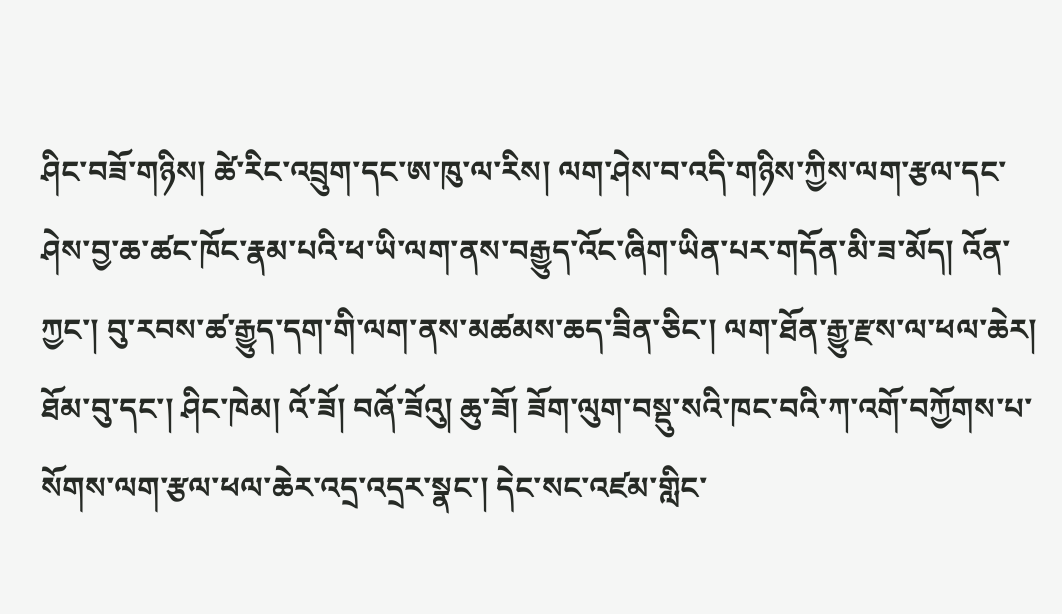ཤིང་བཟོ་གཉིས། ཚེ་རིང་འབྲུག་དང་ཨ་ཁུ་ལ་རིས། ལག་ཤེས་བ་འདི་གཉིས་ཀྱིས་ལག་རྩལ་དང་ཤེས་བྱ་ཆ་ཚང་ཁོང་རྣམ་པའི་ཕ་ཡི་ལག་ནས་བརྒྱུད་འོང་ཞིག་ཡིན་པར་གདོན་མི་ཟ་མོད། འོན་ཀྱང་། བུ་རབས་ཚ་རྒྱུད་དག་གི་ལག་ནས་མཚམས་ཆད་ཟིན་ཅིང་། ལག་ཐོན་རྒྱུ་རྫས་ལ་ཕལ་ཆེར། ཐོམ་བུ་དང་། ཤིང་ཁེམ། འོ་ཟོ། བཞོ་ཟོའུ། ཆུ་ཟོ། ཟོག་ལུག་བསྡུ་སའི་ཁང་བའི་ཀ་འགོ་བཀྱོགས་པ་སོགས་ལག་རྩལ་ཕལ་ཆེར་འདྲ་འདྲར་སྣང་། དེང་སང་འཛམ་གླིང་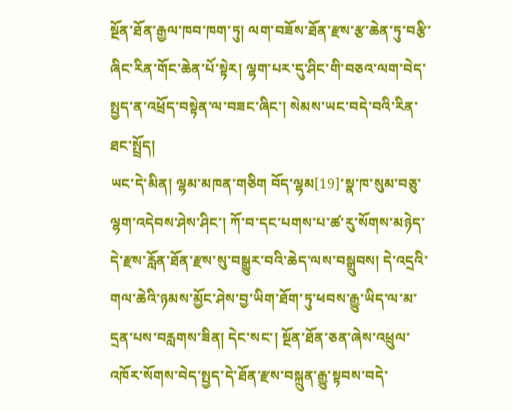སྔོན་ཐོན་རྒྱལ་ཁབ་ཁག་ཏུ། ལག་བཟོས་ཐོན་རྫས་རྩ་ཆེན་ཏུ་བརྩི་ཞིང་རིན་གོང་ཆེན་པོ་སྟེར། ལྷག་པར་དུ་ཤིང་གི་བཅའ་ལག་བེད་སྤྱད་ན་འཕྲོད་བསྟེན་ལ་བཟང་ཞིང་། སེམས་ཡང་བདེ་བའི་རིན་ཐང་སྤྲོད།
ཡང་དེ་མིན། ལྷམ་མཁན་གཅིག བོད་ལྷམ[19]་སྣ་ཁ་སུམ་བཅུ་ལྷག་འདེབས་ཤེས་ཤིང་། ཀོ་བ་དང་པགས་པ་ཚ་རུ་སོགས་མཉེད་དེ་རྫས་རློན་ཐོན་རྫས་སུ་བསྒྱུར་བའི་ཆེད་ལས་བསྒྲུབས། དེ་འདྲའི་གལ་ཆེའི་ཉམས་མྱོང་ཤེས་བྱ་ཡིག་ཐོག་ཏུ་ཕབས་རྒྱུ་ཡིད་ལ་མ་དྲན་པས་བརླགས་ཟིན། དེང་སང་། སྔོན་ཐོན་ཅན་ཞེས་འཕྲུལ་འཁོར་སོགས་བེད་སྤྱད་དེ་ཐོན་རྫས་བསྐྲུན་རྒྱུ་སྟབས་བདེ་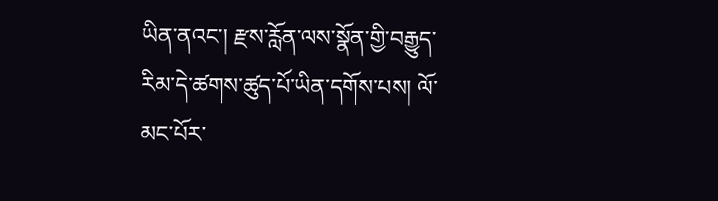ཡིན་ནའང་། རྫས་རློན་ལས་སྣོན་གྱི་བརྒྱུད་རིམ་དེ་ཚགས་ཚུད་པོ་ཡིན་དགོས་པས། ལོ་མང་པོར་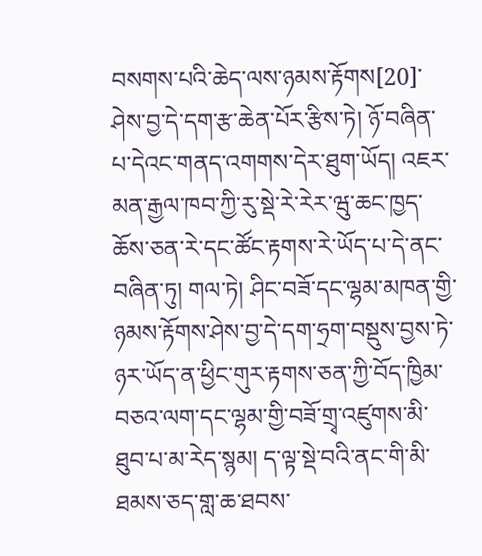བསགས་པའི་ཆེད་ལས་ཉམས་རྟོགས[20]་ཤེས་བྱ་དེ་དག་རྩ་ཆེན་པོར་རྩིས་ཏེ། ཉོ་བཞིན་པ་དེའང་གནད་འགགས་དེར་ཐུག་ཡོད། འཇར་མན་རྒྱལ་ཁབ་ཀྱི་རུ་སྡེ་རེ་རེར་ཝུ་ཆང་ཁྱད་ཆོས་ཅན་རེ་དང་ཚོང་རྟགས་རེ་ཡོད་པ་དེ་ནང་བཞིན་ཏུ། གལ་ཏེ། ཤིང་བཟོ་དང་ལྷམ་མཁན་གྱི་ཉམས་རྟོགས་ཤེས་བྱ་དེ་དག་ཧྲག་བསྡུས་བྱས་ཏེ་ཉར་ཡོད་ན་ཕྱིང་གུར་རྟགས་ཅན་ཀྱི་བོད་ཁྱིམ་བཅའ་ལག་དང་ལྷམ་གྱི་བཟོ་གྲྭ་འཛུགས་མི་ཐུབ་པ་མ་རེད་སྙམ། ད་ལྟ་སྡེ་བའི་ནང་གི་མི་ཐམས་ཅད་གླ་ཆ་ཐབས་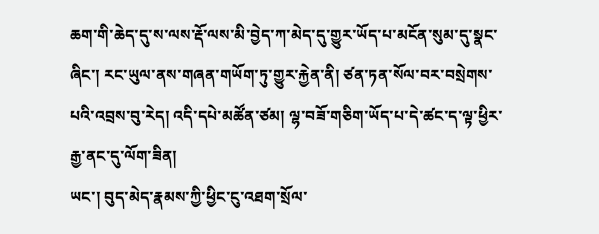ཆག་གི་ཆེད་དུ་ས་ལས་རྡོ་ལས་མི་བྱེད་ཀ་མེད་དུ་གྱུར་ཡོད་པ་མངོན་སུམ་དུ་སྣང་ཞིང་། རང་ཡུལ་ནས་གཞན་གཡོག་ཏུ་གྱུར་རྐྱེན་ནི། ཙན་ཏན་སོལ་བར་བསྲེགས་པའི་འབྲས་བུ་རེད། འདི་དཔེ་མཚོན་ཙམ། ལྷ་བཟོ་གཅིག་ཡོད་པ་དེ་ཚང་ད་ལྟ་ཕྱིར་རྒྱ་ནང་དུ་ལོག་ཟིན།
ཡང་། བུད་མེད་རྣམས་ཀྱི་ཕྱིང་ངུ་འཐག་སྲོལ་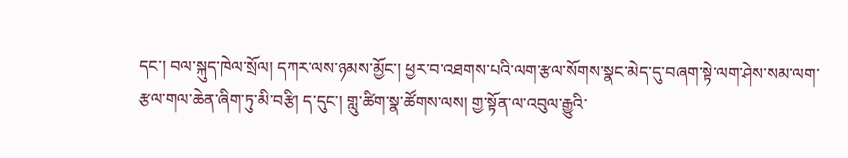དང་། བལ་སྐུད་ཁེལ་སྲོལ། དཀར་ལས་ཉམས་མྱོང་། ཕྱར་བ་འཐགས་པའི་ལག་རྩལ་སོགས་སྣང་མེད་དུ་བཞག་སྟེ་ལག་ཤེས་སམ་ལག་རྩལ་གལ་ཆེན་ཞིག་ཏུ་མི་བརྩི། ད་དུང་། གླུ་ཚིག་སྣ་ཚོགས་ལས། གྱ་སྟོན་ལ་འབུལ་རྒྱུའི་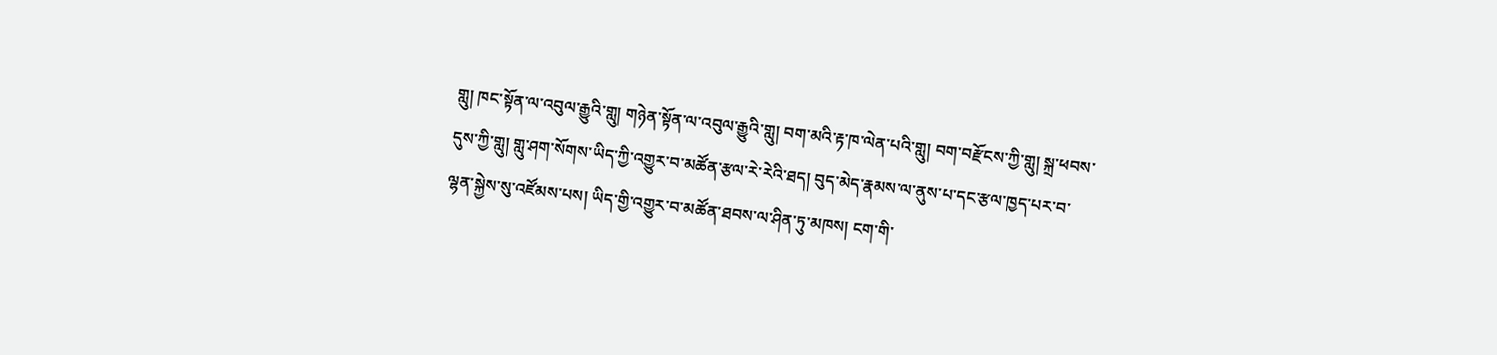གླུ། ཁང་སྟོན་ལ་འབུལ་རྒྱུའི་གླུ། གཉེན་སྟོན་ལ་འབུལ་རྒྱུའི་གླུ། བག་མའི་རྟ་ཁ་ལེན་པའི་གླུ། བག་བརྫོངས་ཀྱི་གླུ། སྐྲ་ཕབས་དུས་ཀྱི་གླུ། གླུ་ཤག་སོགས་ཡིད་ཀྱི་འགྱུར་བ་མཚོན་རྩལ་རེ་རེའི་ཐད། བུད་མེད་རྣམས་ལ་ནུས་པ་དང་རྩལ་ཁྱད་པར་བ་ལྷན་སྐྱེས་སུ་འཛོམས་པས། ཡིད་གྱི་འགྱུར་བ་མཚོན་ཐབས་ལ་ཤིན་ཏུ་མཁས། ངག་གི་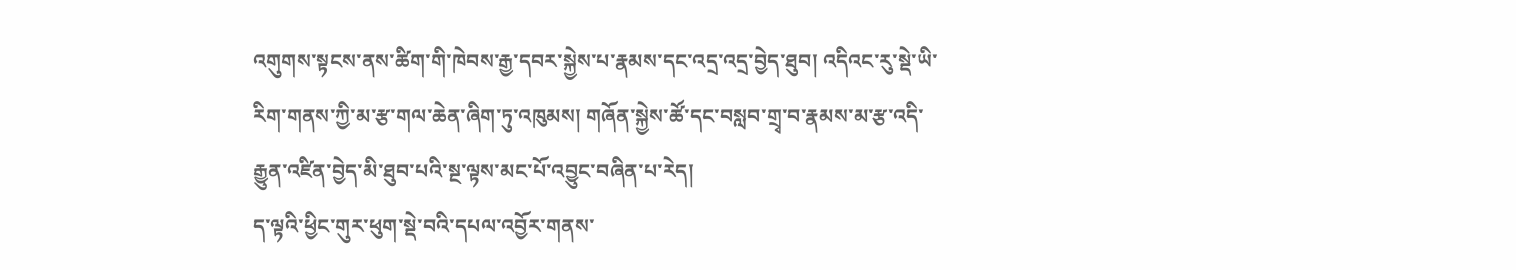འགུགས་སྟངས་ནས་ཚིག་གི་ཁེབས་རྒྱ་དབར་སྐྱེས་པ་རྣམས་དང་འདྲ་འདྲ་བྱེད་ཐུབ། འདིའང་རུ་སྡེ་ཡི་རིག་གནས་ཀྱི་མ་རྩ་གལ་ཆེན་ཞིག་ཏུ་འཁུམས། གཞོན་སྐྱེས་ཚོ་དང་བསླབ་གྲྭ་བ་རྣམས་མ་རྩ་འདི་རྒྱུན་འཛིན་བྱེད་མི་ཐུབ་པའི་སྔ་ལྟས་མང་པོ་འབྱུང་བཞིན་པ་རེད།
ད་ལྟའི་ཕྱིང་གུར་ཕུག་སྡེ་བའི་དཔལ་འབྱོར་གནས་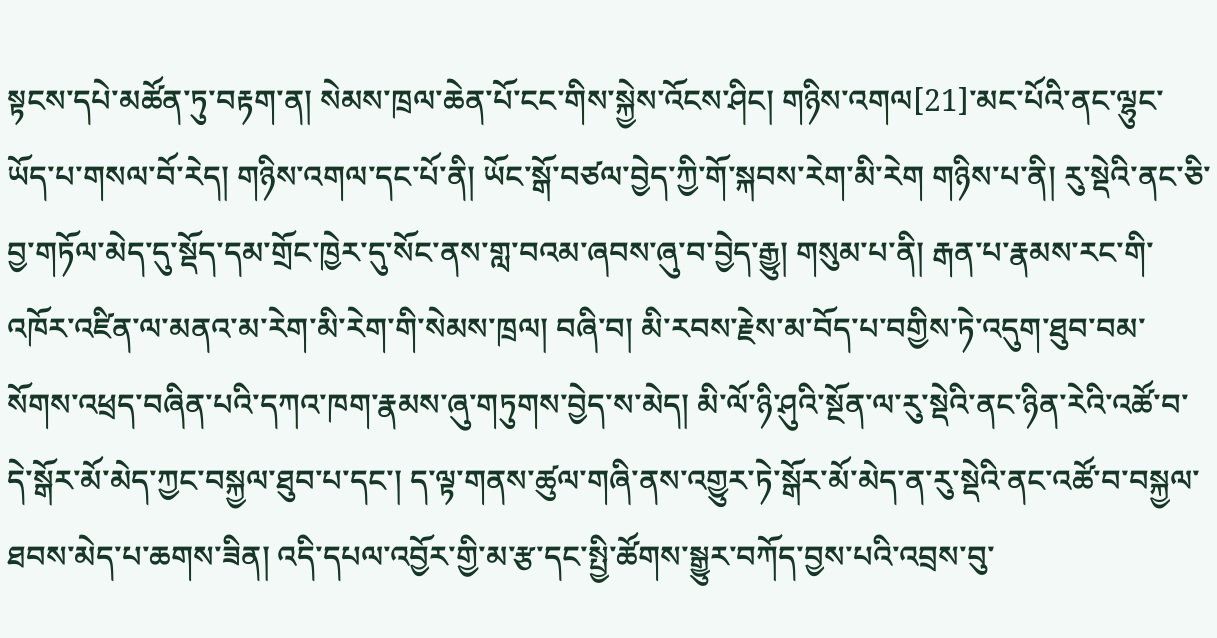སྟངས་དཔེ་མཚོན་ཏུ་བརྟག་ན། སེམས་ཁྲལ་ཆེན་པོ་ངང་གིས་སྐྱེས་འོངས་ཤིང། གཉིས་འགལ[21]་མང་པོའི་ནང་ལྷུང་ཡོད་པ་གསལ་བོ་རེད། གཉིས་འགལ་དང་པོ་ནི། ཡོང་སྒོ་བཙལ་བྱེད་ཀྱི་གོ་སྐབས་རེག་མི་རེག གཉིས་པ་ནི། རུ་སྡེའི་ནང་ཅི་བྱ་གཏོལ་མེད་དུ་སྡོད་དམ་གྲོང་ཁྱེར་དུ་སོང་ནས་གླ་བའམ་ཞབས་ཞུ་བ་བྱེད་རྒྱུ། གསུམ་པ་ནི། རྒན་པ་རྣམས་རང་གི་འཁོར་འཛིན་ལ་མནའ་མ་རེག་མི་རེག་གི་སེམས་ཁྲལ། བཞི་བ། མི་རབས་རྗེས་མ་བོད་པ་བགྱིས་ཏེ་འདུག་ཐུབ་བམ་སོགས་འཕྲད་བཞིན་པའི་དཀའ་ཁག་རྣམས་ཞུ་གཏུགས་བྱེད་ས་མེད། མི་ལོ་ཉི་ཤུའི་སྔོན་ལ་རུ་སྡེའི་ནང་ཉིན་རེའི་འཚོ་བ་དེ་སྒོར་མོ་མེད་ཀྱང་བསྐྱལ་ཐུབ་པ་དང་། ད་ལྟ་གནས་ཚུལ་གཞི་ནས་འགྱུར་ཏེ་སྒོར་མོ་མེད་ན་རུ་སྡེའི་ནང་འཚོ་བ་བསྐྱལ་ཐབས་མེད་པ་ཆགས་ཟིན། འདི་དཔལ་འབྱོར་གྱི་མ་རྩ་དང་སྤྱི་ཚོགས་སྒྱུར་བཀོད་བྱས་པའི་འབྲས་བུ་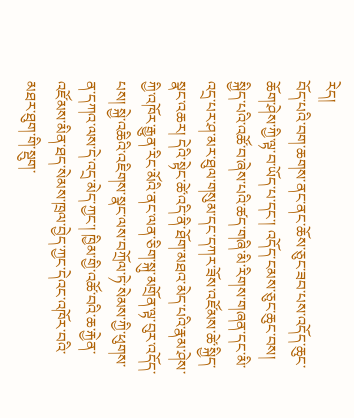རེད།
བོད་པའི་བག་ཆགས་ནང་ནང་ཆོས་ཅུང་ཟབ་པས་འདོད་ཆུང་ཆོག་ཤེས་ཀྱི་ལྟ་བ་ཡོད་པ་དང་། འདོད་ངམས་ཅུང་ཆུང་བས། སྐྱིད་པའི་འཚོ་བ་ཞེས་པའི་ཚད་གཞི་མི་རིགས་གཞན་དང་མི་འདྲ་པར་ཤ་མར་ཐུལ་གསུམ་དང་དཀར་ཟོས་འཛོམས་ཚེ་སྐྱིད་སྣང་འཆར། དེའི་སྟེང་ཚེ་འདི་ནི་ཐོག་མཐའ་མེད་པའི་རྣམ་ཤེས་ཀྱི་འཁོར་རྒྱུན་རིང་མོའི་ནང་ལན་ཅིག་སྐུ་མགྲོན་ལྟ་བུར་འདོད་པས། སྐྱེ་འཆིའི་འཇིགས་སྣང་ལས་བཀྲོལ་ཏེ་སེམས་ཀྱི་ཕུགས་ན་དཀའ་ལས་དེ་འདྲ་མེད་ཀྱང་། ཁྱིམ་གྱི་འཚོ་བའི་ཆ་རྐྱེན་འཛོམས་མིན་ཐད་སེམས་ཁྲལ་བྱེད་ཀྱང་དེའང་འཁོར་བའི་མཐར་ཐུག་གི་སྡུག་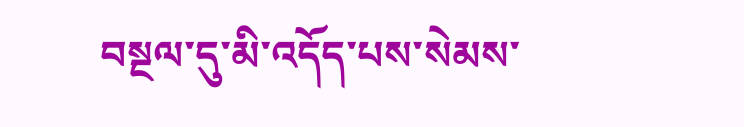བསྔལ་དུ་མི་འདོད་པས་སེམས་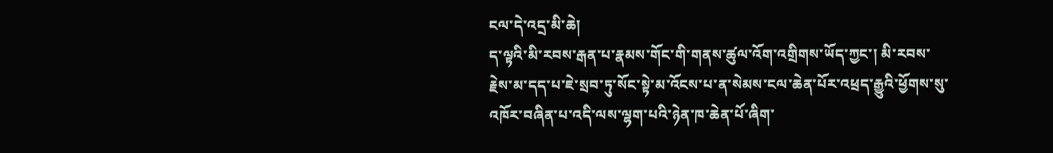ངལ་དེ་འདྲ་མི་ཆེ།
ད་ལྟའི་མི་རབས་རྒན་པ་རྣམས་གོང་གི་གནས་ཚུལ་འོག་འགྲིགས་ཡོད་ཀྱང་། མི་རབས་རྗེས་མ་དད་པ་ཇེ་སྲབ་ཏུ་སོང་སྟེ་མ་འོངས་པ་ན་སེམས་ངལ་ཆེན་པོར་འཕྲད་རྒྱུའི་ཕྱོགས་སུ་འཁོར་བཞིན་པ་འདི་ལས་ལྷག་པའི་ཉེན་ཁ་ཆེན་པོ་ཞིག་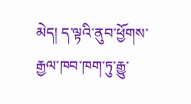མེད། ད་ལྟའི་ནུབ་ཕྱོགས་རྒྱལ་ཁབ་ཁག་ཏུ་རྒྱུ་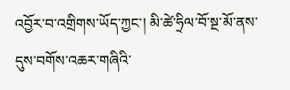འབྱོར་བ་འགྲིགས་ཡོད་ཀྱང་། མི་ཚེ་ཧྲིལ་བོ་སྔ་མོ་ནས་དུས་བགོས་འཆར་གཞིའི་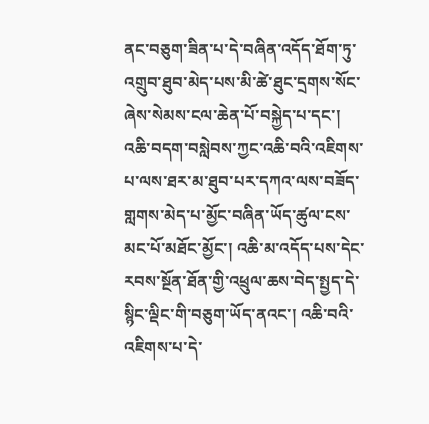ནང་བཅུག་ཟིན་པ་དེ་བཞིན་འདོད་ཐོག་ཏུ་འགྲུབ་ཐུབ་མེད་པས་མི་ཚེ་ཐུང་དྲགས་སོང་ཞེས་སེམས་ངལ་ཆེན་པོ་བསྐྱེད་པ་དང་། འཆི་བདག་བསླེབས་ཀྱང་འཆི་བའི་འཇིགས་པ་ལས་ཐར་མ་ཐུབ་པར་དཀའ་ལས་བཟོད་གླགས་མེད་པ་མྱོང་བཞིན་ཡོད་ཚུལ་ངས་མང་པོ་མཐོང་མྱོང་། འཆི་མ་འདོད་པས་དེང་རབས་སྔོན་ཐོན་གྱི་འཕྲུལ་ཆས་བེད་སྤྱད་དེ་སྙིང་ལྡིང་གི་བཅུག་ཡོད་ནའང་། འཆི་བའི་འཇིགས་པ་དེ་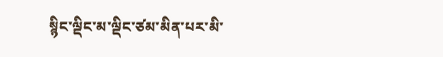སྙིང་ལྡིང་མ་ལྡིང་ཙམ་མིན་པར་མི་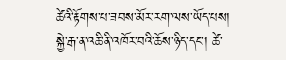ཚེའི་རྟོགས་པ་ཟབས་མོར་རག་ལས་ཡོད་པས། སྐྱེ་རྒ་ན་འཆི་ནི་འཁོར་བའི་ཆོས་ཉིད་དང་། ཚེ་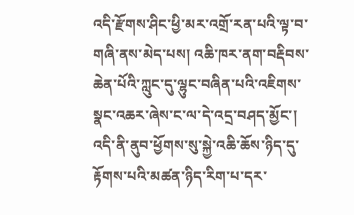འདི་རྫོགས་ཤིང་ཕྱི་མར་འགྲོ་རན་པའི་ལྟ་བ་གཞི་ནས་མེད་པས། འཆི་ཁར་ནག་བརྡིབས་ཆེན་པོའི་ཀླུང་དུ་ལྷུང་བཞིན་པའི་འཇིགས་སྣང་འཆར་ཞེས་ང་ལ་དེ་འདྲ་བཤད་མྱོང་། འདི་ནི་ནུབ་ཕྱོགས་སུ་སྐྱེ་འཆི་ཆོས་ཉིད་དུ་རྟོགས་པའི་མཚན་ཉིད་རིག་པ་དར་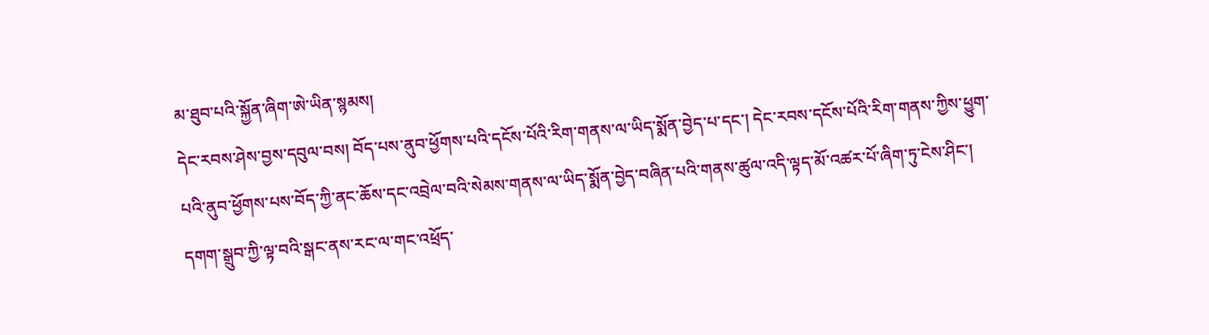མ་ཐུབ་པའི་སྐྱོན་ཞིག་ཨེ་ཡིན་སྙམས།
དེང་རབས་ཤེས་བྱས་དབུལ་བས། བོད་པས་ནུབ་ཕྱོགས་པའི་དངོས་པོའི་རིག་གནས་ལ་ཡིད་སྨོན་བྱེད་པ་དང་། དེང་རབས་དངོས་པོའི་རིག་གནས་ཀྱིས་ཕྱུག་པའི་ནུབ་ཕྱོགས་པས་བོད་ཀྱི་ནང་ཆོས་དང་འབྲེལ་བའི་སེམས་གནས་ལ་ཡིད་སྨོན་བྱེད་བཞིན་པའི་གནས་ཚུལ་འདི་ལྟད་མོ་འཚར་པོ་ཞིག་ཏུ་ངེས་ཤིང་། དགག་སྒྲུབ་ཀྱི་ལྟ་བའི་སྒང་ནས་རང་ལ་གང་འཕྲོད་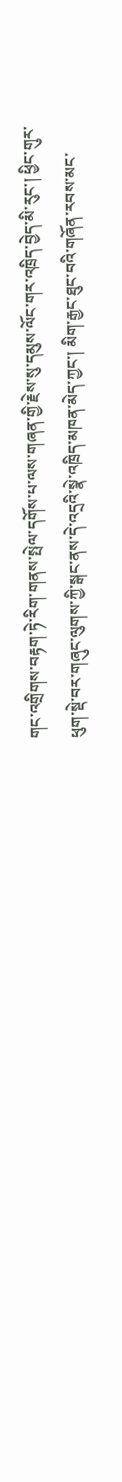གང་འགྲིགས་བརྟག་ཏེ་རིག་གནས་སྤེལ་དགོས་པ་ལས་གཞན་གྱི་རྗེས་སུ་དམུས་ལོང་གར་འཁྲིད་བྱེད་མི་རུང་། ཕྱིང་གུར་ཕུག་སྡེ་བར་གཞུང་ལུགས་ཀྱི་སྒང་ནས་དེ་འདྲའི་སྣེ་འཁྲིད་མཁན་མེད་ཀྱང་། མིག་རྒྱང་ཐུང་བའི་གཞོན་རབས་མང་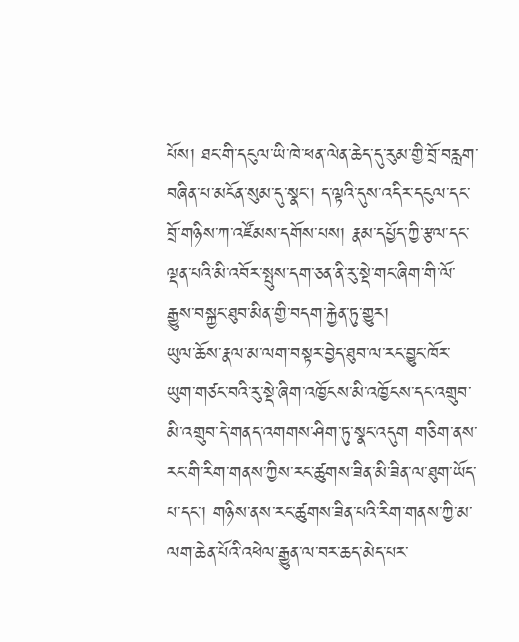པོས། ཐང་གི་དངུལ་ཡི་ཁེ་ཕན་ལེན་ཆེད་དུ་རུམ་གྱི་བྲོ་བརླག་བཞིན་པ་མངོན་སུམ་དུ་སྣང་། ད་ལྟའི་དུས་འདིར་དངུལ་དང་བྲོ་གཉིས་ཀ་འཛོམས་དགོས་པས། རྣམ་དཔྱོད་ཀྱི་རྩལ་དང་ལྡན་པའི་མི་འབོར་སྤུས་དག་ཅན་ནི་རུ་སྡེ་གང་ཞིག་གི་ལོ་རྒྱུས་བསྐྱང་ཐུབ་མིན་གྱི་བདག་རྐྱེན་ཏུ་གྱུར།
ཡུལ་ཆོས་རྣལ་མ་ལག་བསྟར་བྱེད་ཐུབ་ལ་རང་བྱུང་ཁོར་ཡུག་གཙང་བའི་རུ་སྡེ་ཞིག་འཁྱོངས་མི་འཁྱོངས་དང་འགྲུབ་མི་འགྲུབ་དེ་གནད་འགགས་ཤིག་ཏུ་སྣང་འདུག གཅིག་ནས་རང་གི་རིག་གནས་ཀྱིས་རང་ཚུགས་ཟིན་མི་ཟིན་ལ་ཐུག་ཡོད་པ་དང་། གཉིས་ནས་རང་ཚུགས་ཟིན་པའི་རིག་གནས་ཀྱི་མ་ལག་ཆེན་པོའི་འཕེལ་རྒྱུན་ལ་བར་ཆད་མེད་པར་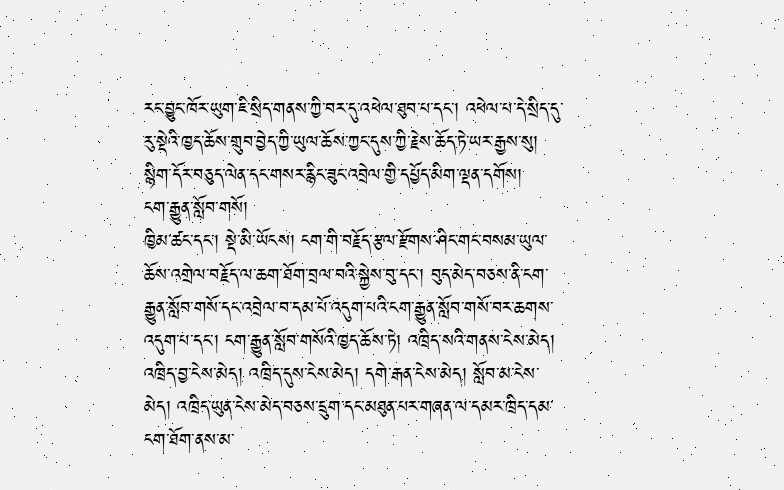རང་བྱུང་ཁོར་ཡུག་ཇི་སྲིད་གནས་ཀྱི་བར་དུ་འཕེལ་ཐུབ་པ་དང་། འཕེལ་པ་དེ་སྲིད་དུ་རུ་སྡེའི་ཁྱད་ཆོས་གྲུབ་བྱེད་ཀྱི་ཡུལ་ཆོས་ཀྱང་དུས་ཀྱི་རྗེས་ཆོད་ཏེ་ཡར་རྒྱས་སུ། སྙིག་དོར་བཅུད་ལེན་དང་གསར་རྙིང་ཟུང་འབྲེལ་གྱི་དཔྱོད་མིག་ལྡན་དགོས།
ངག་རྒྱུན་སློབ་གསོ།
ཁྱིམ་ཚང་དང་། སྡེ་མི་ཡོངས། ངག་གི་བརྗོད་རྩལ་རྫོགས་ཤིང་གང་བསམ་ཡུལ་ཆོས་འགྲེལ་བརྗོད་ལ་ཆག་ཐོག་བྲལ་བའི་སྐྱེས་བུ་དང་། བུད་མེད་བཅས་ནི་ངག་རྒྱུན་སློབ་གསོ་དང་འབྲེལ་བ་དམ་པོ་འདུག་པའི་ངག་རྒྱུན་སློབ་གསོ་བར་ཆགས་འདུག་པ་དང་། ངག་རྒྱུན་སློབ་གསོའི་ཁྱད་ཆོས་ཏེ། འཁྲིད་སའི་གནས་ངེས་མེད། འཁྲིད་བྱ་ངེས་མེད། འཁྲིད་དུས་ངེས་མེད། དགེ་རྒན་ངེས་མེད། སློབ་མ་ངེས་མེད། འཁྲིད་ཡུན་ངེས་མེད་བཅས་དྲུག་དང་མཐུན་པར་གཞན་ལ་དམར་ཁྲིད་དམ་ངག་ཐོག་ནས་མ་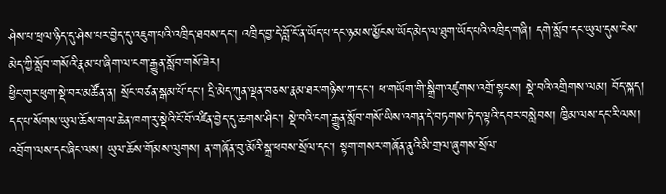ཤེས་པ་ཕྲལ་ཉིད་དུ་ཤེས་པར་བྱེད་དུ་འཇུག་པའི་འཁྲིད་ཐབས་དང་། འཁྲིད་བྱ་དེ་བློ་ངོ་ན་ཡོད་པ་དང་ཉམས་མྱོངས་ཡོད་མེད་ལ་ཐུག་ཡོད་པའི་འཁྲིད་གཞི། དགེ་སློབ་དང་ཡུལ་དུས་ངེས་མེད་ཀྱི་སློབ་གསོའི་རྣམ་པ་ཞིག་ལ་ངག་རྒྱུན་སློབ་གསོ་ཟེར།
ཕྱིང་གུར་ཕུག་སྡེ་བར་མཚོན་ན། སྲོང་བཙན་སྒམ་པོ་དང་། དྲི་མེད་ཀུན་ལྡན་བཅས་རྣམ་ཐར་གཉིས་ཀ་དང་། ཕ་གཡོག་གི་སྒྲིག་འཛུགས་འགྲོ་སྟངས། སྡེ་བའི་འགྲིགས་ལམ། བོད་སྐད། དད་པ་སོགས་ཡུལ་ཆོས་གལ་ཆེན་ཁག་རུ་སྡེའི་ངོ་བོ་འཛིན་བྱེད་དུ་ཆགས་ཤིང་། སྡེ་བའི་ངག་རྒྱུན་སློབ་གསོ་ཡིས་འགན་དེ་བཏགས་ཏེ་ད་ལྟའི་དབར་བསླེབས། ཁྱིམ་ལས་དང་རི་ལས། འབྲོག་ལས་དང་ཞིང་ལས། ཡུལ་ཆོས་གོམས་ལུགས། ན་གཞོན་བུ་མོའི་སྐྲ་ཕབས་སྲོལ་དང་། སྟག་གསར་གཞོན་ནུའི་མི་གྲལ་ཞུགས་སྲོལ་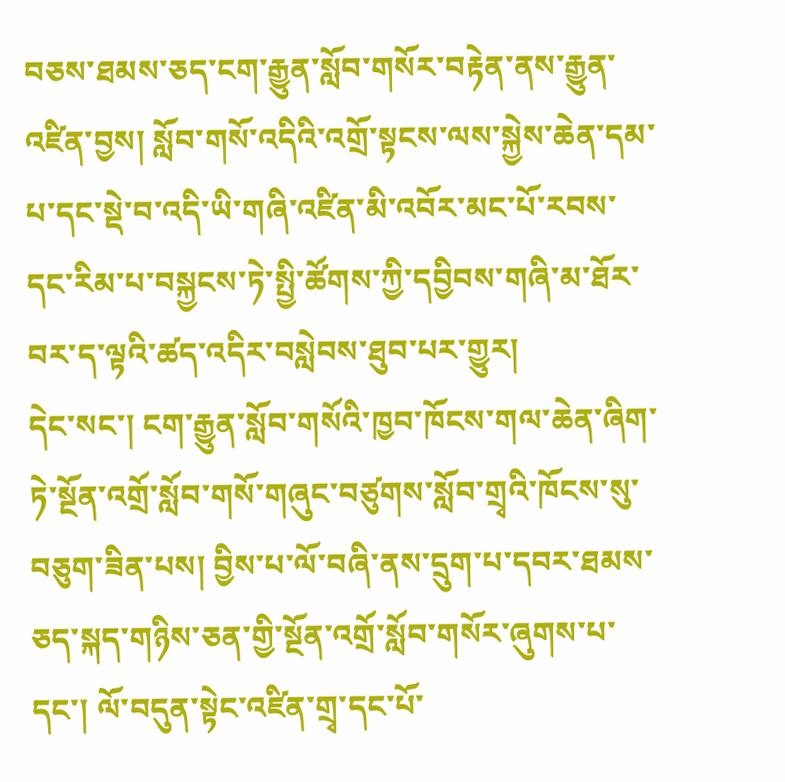བཅས་ཐམས་ཅད་ངག་རྒྱུན་སློབ་གསོར་བརྟེན་ནས་རྒྱུན་འཛིན་བྱས། སློབ་གསོ་འདིའི་འགྲོ་སྟངས་ལས་སྐྱེས་ཆེན་དམ་པ་དང་སྡེ་བ་འདི་ཡི་གཞི་འཛིན་མི་འབོར་མང་པོ་རབས་དང་རིམ་པ་བསྐྱངས་ཏེ་སྤྱི་ཚོགས་ཀྱི་དབྱིབས་གཞི་མ་ཐོར་བར་ད་ལྟའི་ཚད་འདིར་བསླེབས་ཐུབ་པར་གྱུར།
དེང་སང་། ངག་རྒྱུན་སློབ་གསོའི་ཁྱབ་ཁོངས་གལ་ཆེན་ཞིག་ཏེ་སྔོན་འགྲོ་སློབ་གསོ་གཞུང་བཙུགས་སློབ་གྲྭའི་ཁོངས་སུ་བཅུག་ཟིན་པས། བྱིས་པ་ལོ་བཞི་ནས་དྲུག་པ་དབར་ཐམས་ཅད་སྐད་གཉིས་ཅན་གྱི་སྔོན་འགྲོ་སློབ་གསོར་ཞུགས་པ་དང་། ལོ་བདུན་སྟེང་འཛིན་གྲྭ་དང་པོ་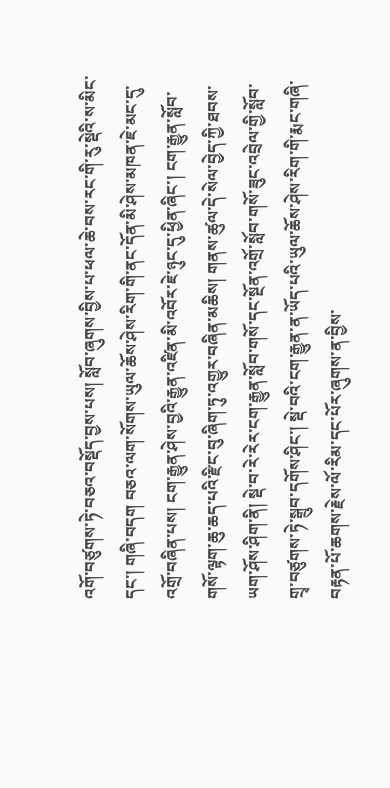འགོ་བཙུགས་ཏེ་བཅའ་བསྡོད་བྱས་པས། སློབ་ཞུགས་བྱིས་པ་ཕལ་ཆེ་བས་རང་གི་རུ་སྡེའི་ས་མིང་དང་། གཞི་བདག བཅའ་ལག་སོགས་ཡུལ་ཆོས་ཤེས་རིག་གི་ནང་དོན་མི་ཤེས་མཁན་ཇེ་མང་དུ་འགྲོ་བཞིན་པས། ངག་རྒྱུན་ཤེས་བྱའི་རྒྱུན་འཛིན་མི་འབོར་ཇེ་ཉུང་དུ་ཕྱིན་ཞིང་། ངག་རྒྱུན་སློབ་གསོ་ལྟག་ཆུ་ཆད་པའི་རྫིང་བུ་ཞིག་ཏུ་འགྱུར་བཞིན་མཆིས། གནས་ཚུལ་དེ་སེལ་བྱེད་ཀྱི་ཐབས་ཡག་ཤོས་ཤིག་ནི། སྡེ་བ་རེ་རེར་ངག་རྒྱུན་སློབ་གསོ་དང་སྔོན་འགྲོ་སློབ་གསོ་ཟུང་འབྲེལ་གྱི་སློབ་གྲྭ་བཙུགས་ཏེ་སྒྲུབ་དགོས་ཤིང་། སྡེ་བའི་ངག་རྒྱུན་ན་ཡོད་པའི་ཡུལ་ཆོས་ཤེས་རིག་གི་རྨང་གཞི་བརྟན་པོ་ཆགས་རྗེས་ལོ་རིམ་དང་པོར་ཞུགས་ན་བྱིས་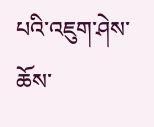པའི་འཇུག་ཤེས་ཆོས་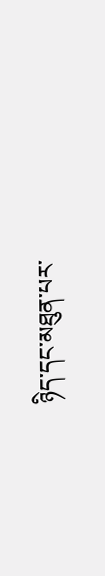ཉིད་དང་མཐུན་པར་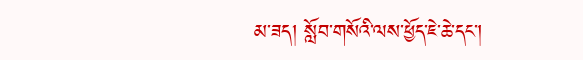མ་ཟད། སློབ་གསོའི་ལས་ཕྱོད་ཇེ་ཆེ་དང་།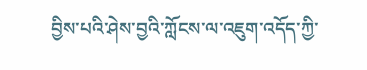བྱིས་པའི་ཤེས་བྱའི་ཀློངས་ལ་འཇུག་འདོད་ཀྱི་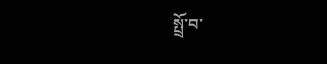སྤྲོ་བ་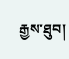རྒྱས་ཐུབ།